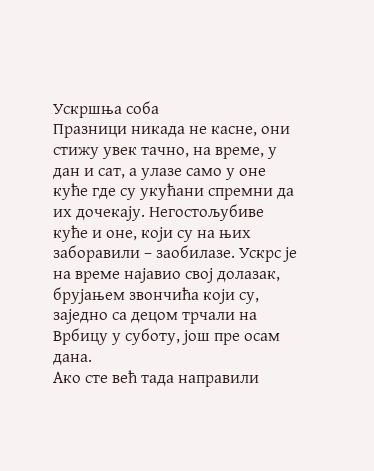Ускршња соба
Празници никада не касне, они стижу увек тачно, на време, у дан и сат, а улазе само у оне куће где су укућани спремни да их дочекају. Негостољубиве куће и оне, који су на њих заборавили – заобилазе. Ускрс је на време најавио свој долазак, брујањем звончића који су, заједно са децом трчали на Врбицу у суботу, још пре осам дана.
Ако сте већ тада направили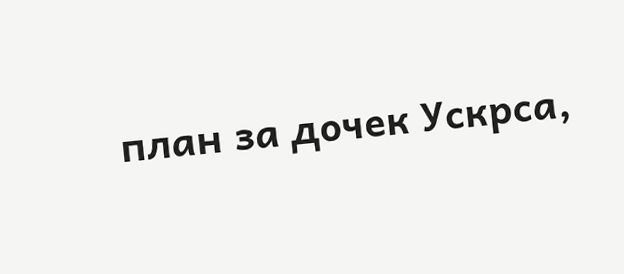план за дочек Ускрса,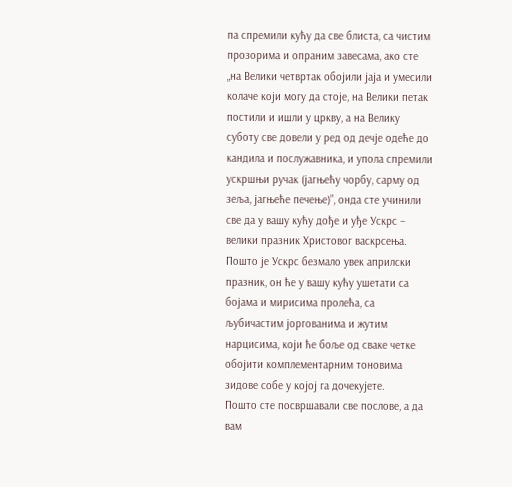па спремили кућу да све блиста, са чистим прозорима и опраним завесама, ако сте „на Велики четвртак обојили јаја и умесили колаче који могу да стоје, на Велики петак постили и ишли у цркву, а на Велику суботу све довели у ред од дечје одеће до кандила и послужавника, и упола спремили ускршњи ручак (јагњећу чорбу, сарму од зеља, јагњеће печење)”, онда сте учинили све да у вашу кућу дође и уђе Ускрс – велики празник Христовог васкрсења.
Пошто је Ускрс безмало увек априлски празник, он ће у вашу кућу ушетати са бојама и мирисима пролећа, са љубичастим јоргованима и жутим нарцисима, који ће боље од сваке четке обојити комплементарним тоновима зидове собе у којој га дочекујете.
Пошто сте посвршавали све послове, а да вам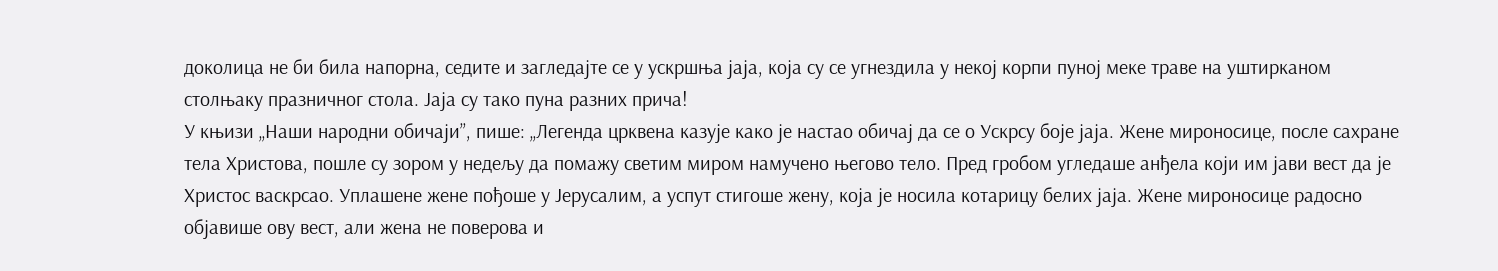доколица не би била напорна, седите и загледајте се у ускршња јаја, која су се угнездила у некој корпи пуној меке траве на уштирканом столњаку празничног стола. Јаја су тако пуна разних прича!
У књизи „Наши народни обичаји”, пише: „Легенда црквена казује како је настао обичај да се о Ускрсу боје јаја. Жене мироносице, после сахране тела Христова, пошле су зором у недељу да помажу светим миром намучено његово тело. Пред гробом угледаше анђела који им јави вест да је Христос васкрсао. Уплашене жене пођоше у Јерусалим, а успут стигоше жену, која је носила котарицу белих јаја. Жене мироносице радосно објавише ову вест, али жена не поверова и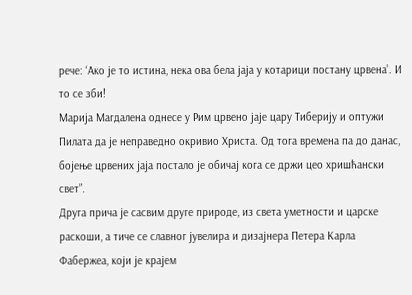рече: ‘Ако је то истина, нека ова бела јаја у котарици постану црвена’. И то се зби!
Марија Магдалена однесе у Рим црвено јаје цару Тиберију и оптужи Пилата да је неправедно окривио Христа. Од тога времена па до данас, бојење црвених јаја постало је обичај кога се држи цео хришћански свет”.
Друга прича је сасвим друге природе, из света уметности и царске раскоши, а тиче се славног јувелира и дизајнера Петера Карла Фабержеа, који је крајем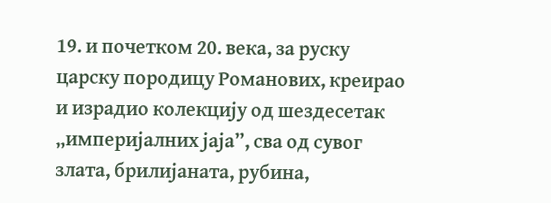19. и почетком 20. века, за руску царску породицу Романових, креирао и израдио колекцију од шездесетак „империјалних јаја”, сва од сувог злата, брилијаната, рубина,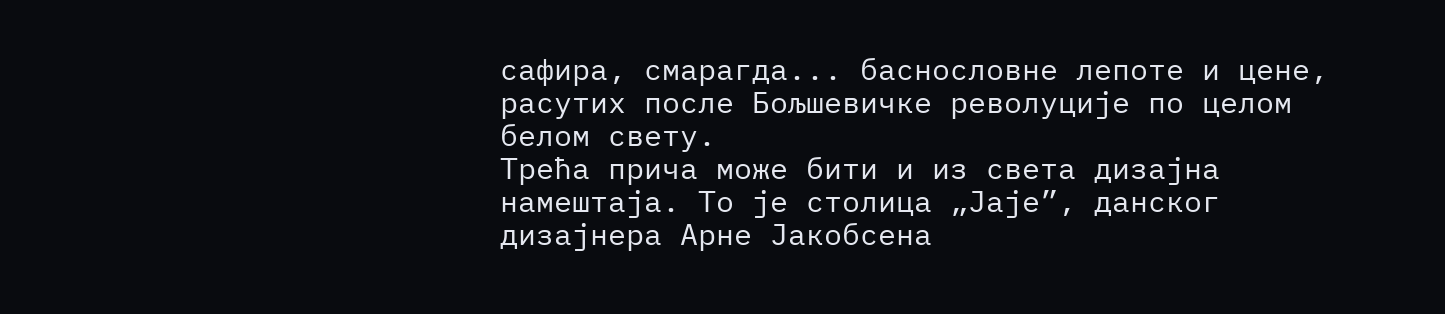сафира, смарагда... баснословне лепоте и цене, расутих после Бољшевичке револуције по целом белом свету.
Трећа прича може бити и из света дизајна намештаја. То је столица „Јаје”, данског дизајнера Арне Јакобсена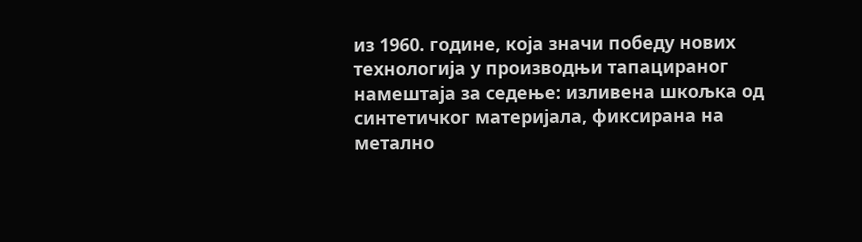из 1960. године, која значи победу нових технологија у производњи тапацираног намештаја за седење: изливена шкољка од синтетичког материјала, фиксирана на метално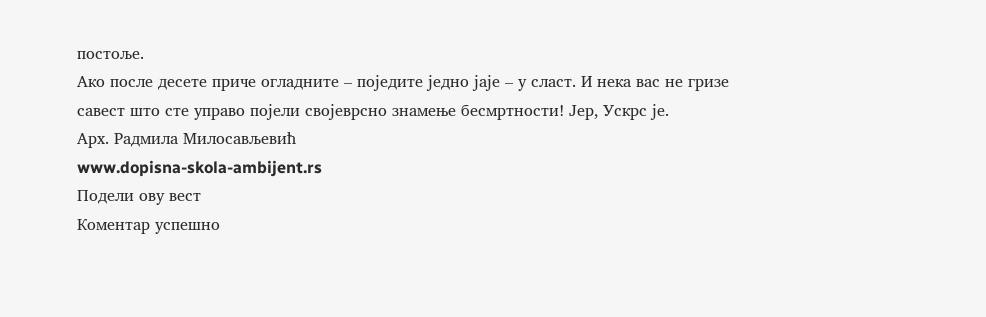постоље.
Ако после десете приче огладните – поједите једно јаје – у сласт. И нека вас не гризе савест што сте управо појели својеврсно знамење бесмртности! Јер, Ускрс је.
Арх. Радмила Милосављевић
www.dopisna-skola-ambijent.rs
Подели ову вест
Комeнтар успeшно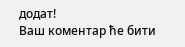додат!
Ваш комeнтар ћe бити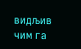видљив чим га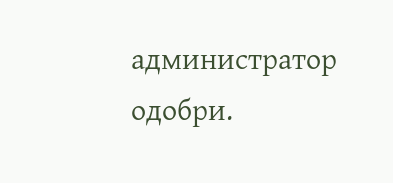администратор одобри.